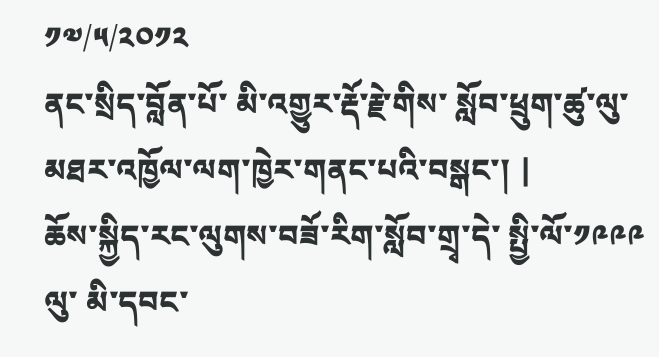༡༧/༥/༢༠༡༢
ནང་སྲིད་བློན་པོ་ མི་འགྱུར་རྡོ་རྗེ་གིས་ སློབ་ཕྲུག་ཚུ་ལུ་ མཐར་འཁྱོལ་ལག་ཁྱེར་གནང་པའི་བསྒང་། |
ཆོས་སྐྱིད་རང་ལུགས་བཟོ་རིག་སློབ་གྲྭ་དེ་ སྤྱི་ལོ་༡༩༩༩ ལུ་ མི་དབང་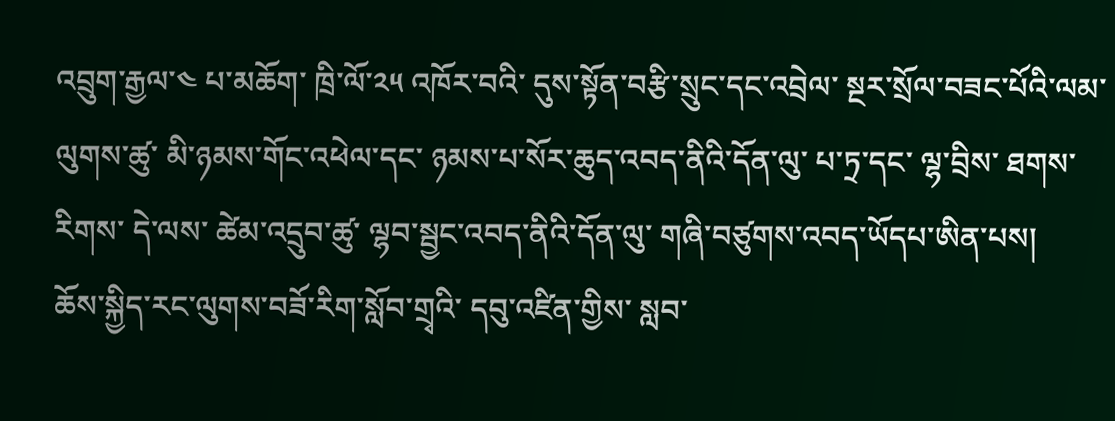འབྲུག་རྒྱལ་༤ པ་མཆོག་ ཁྲི་ལོ་༢༥ འཁོར་བའི་ དུས་སྟོན་བརྩི་སྲུང་དང་འབྲེལ་ སྔར་སྲོལ་བཟང་པོའི་ལམ་ལུགས་ཚུ་ མི་ཉམས་གོང་འཕེལ་དང་ ཉམས་པ་སོར་ཆུད་འབད་ནིའི་དོན་ལུ་ པ་ཏྲ་དང་ ལྷ་བྲིས་ ཐགས་རིགས་ དེ་ལས་ ཚེམ་འདྲུབ་ཚུ་ ལྷབ་སྦྱང་འབད་ནིའི་དོན་ལུ་ གཞི་བཙུགས་འབད་ཡོདཔ་ཨིན་པས།
ཆོས་སྐྱིད་རང་ལུགས་བཟོ་རིག་སློབ་གྲྭའི་ དབུ་འཛིན་གྱིས་ སླབ་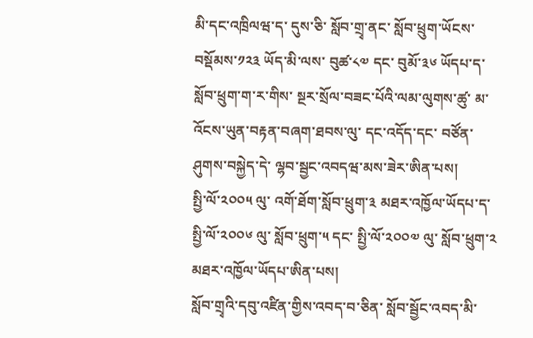མི་དང་འཁྲིལཝ་ད་ དུས་ཅི་ སློབ་གྲྭ་ནང་ སློབ་ཕྲུག་ཡོངས་བསྡོམས་༡༢༣ ཡོད་མི་ལས་ བུཚ་༨༧ དང་ བུམོ་༣༦ ཡོདཔ་ད་ སློབ་ཕྲུག་ག་ར་གིས་ སྔར་སྲོལ་བཟང་པོའི་ལམ་ལུགས་ཚུ་ མ་འོངས་ཡུན་བརྟན་བཞག་ཐབས་ལུ་ དང་འདོད་དང་ བཙོན་ཤུགས་བསྐྱེད་དེ་ ལྷབ་སྦྱང་འབདཝ་མས་ཟེར་ཨིན་པས།
སྤྱི་ལོ་༢༠༠༥ ལུ་ འགོ་ཐོག་སློབ་ཕྲུག་༣ མཐར་འཁྱོལ་ཡོདཔ་ད་ སྤྱི་ལོ་༢༠༠༦ ལུ་ སློབ་ཕྲུག་༥ དང་ སྤྱི་ལོ་༢༠༠༧ ལུ་ སློབ་ཕྲུག་༢ མཐར་འཁྱོལ་ཡོདཔ་ཨིན་པས།
སློབ་གྲྭའི་དབུ་འཛིན་གྱིས་འབད་བ་ཅིན་ སློབ་སྦྱོང་འབད་མི་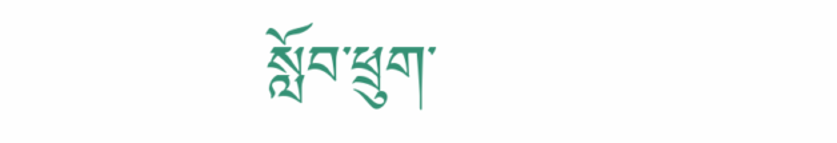སློབ་ཕྲུག་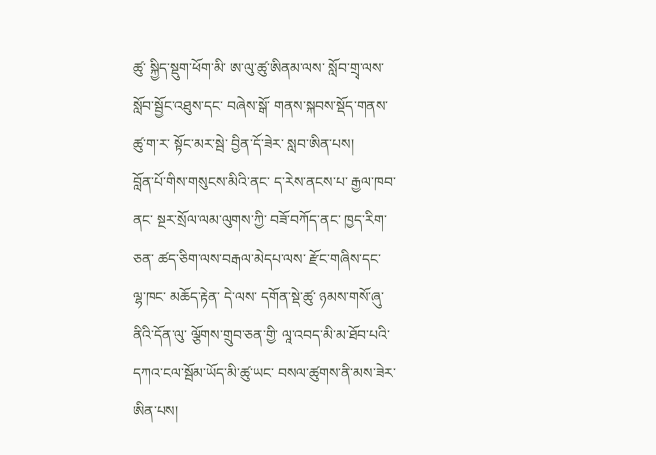ཚུ་ སྐྱིད་སྡུག་ཕོག་མི་ ཨ་ལུ་ཚུ་ཨིནམ་ལས་ སློབ་གྲྭ་ལས་ སློབ་སྦྱོང་འཐུས་དང་ བཞེས་སྒོ་ གནས་སྐབས་སྡོད་གནས་ཚུ་ག་ར་ སྟོང་མར་སྦེ་ བྱིན་དོ་ཟེར་ སླབ་ཨིན་པས།
བློན་པོ་གིས་གསུངས་མིའི་ནང་ ད་རེས་ནངས་པ་ རྒྱལ་ཁབ་ནང་ སྔར་སྲོལ་ལམ་ལུགས་ཀྱི་ བཟོ་བཀོད་ནང་ ཁྱད་རིག་ཅན་ ཚད་ཅིག་ལས་བརྒལ་མེདཔ་ལས་ རྫོང་གཞིས་དང་ ལྷ་ཁང་ མཆོད་རྟེན་ དེ་ལས་ དགོན་སྡེ་ཚུ་ ཉམས་གསོ་ཞུ་ནིའི་དོན་ལུ་ ལྕོགས་གྲུབ་ཅན་གྱི་ ལཱ་འབད་མི་མ་ཐོབ་པའི་ དཀའ་ངལ་སྦོམ་ཡོད་མི་ཚུ་ཡང་ བསལ་ཚུགས་ནི་མས་ཟེར་ཨིན་པས།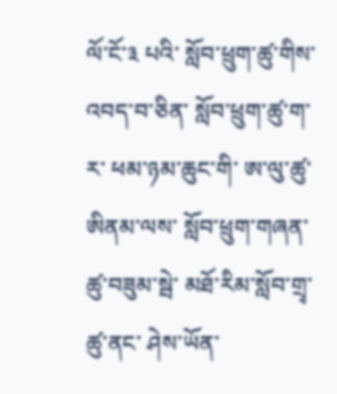ལོ་ངོ་༣ པའི་ སློབ་ཕྲུག་ཚུ་གིས་འབད་བ་ཅིན་ སློབ་ཕྲུག་ཚུ་ག་ར་ ཕམ་ཉམ་ཆུང་གི་ ཨ་ལུ་ཚུ་ཨིནམ་ལས་ སློབ་ཕྲུག་གཞན་ཚུ་བཟུམ་སྦེ་ མཐོ་རིམ་སློབ་གྲྭ་ཚུ་ནང་ ཤེས་ཡོན་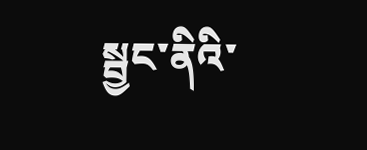སྦྱང་ནིའི་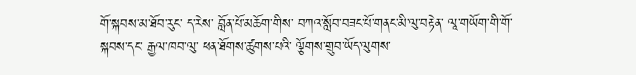གོ་སྐབས་མ་ཐོབ་རུང་ ད་རེས་ བློན་པོ་མཆོག་གིས་ བཀའ་སློབ་བཟང་པོ་གནང་མི་ལུ་བརྟེན་ ལཱ་གཡོག་གི་གོ་སྐབས་དང་ རྒྱལ་ཁབ་ལུ་ ཕན་ཐོགས་ཚུགས་པའི་ ལྕོགས་གྲུབ་ཡོད་ལུགས་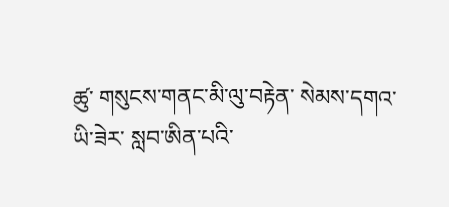ཚུ་ གསུངས་གནང་མི་ལུ་བརྟེན་ སེམས་དགའ་ཡི་ཟེར་ སླབ་ཨིན་པའི་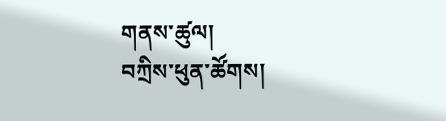གནས་ཚུལ།
བཀྲིས་ཕུན་ཚོགས།